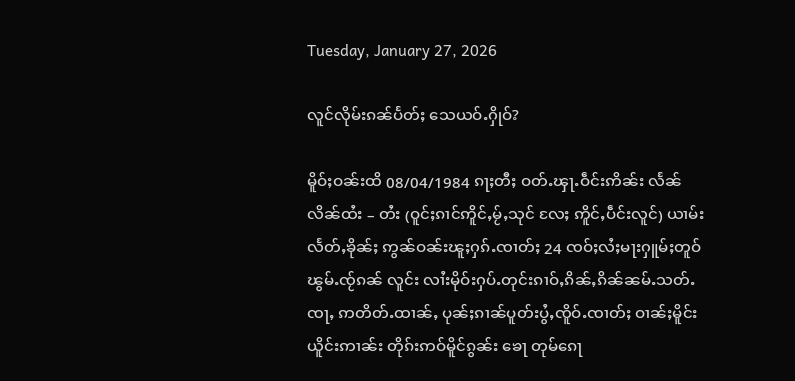Tuesday, January 27, 2026

လူင်လိုမ်းၵၼ်ပႅတ်ႈ သေယဝ်ႉႁိုဝ်?

မိူဝ်ႈဝၼ်းထိ 08/04/1984 ၵႃႈတီႈ ဝတ်ႉၾႃႉဝဵင်းဢိၼ်း လႅၼ်လိၼ်ထႆး – တႆး (ဝူင်ႈၵၢင်ဢိူင်ႇမႂ်ႇသုင် လႄႈ ဢိူင်ႇပဵင်းလူင်) ယၢမ်းလႅတ်ႇၶိုၼ်ႈ ဢွၼ်ဝၼ်းၽူႈႁၵ်ႉၸၢတ်ႈ 24 ၸဝ်ႈလႆႈမႃးႁူမ်ႈတူဝ်ၽွမ်ႉၸႂ်ၵၼ် လူင်း လၢႆးမိုဝ်းႁပ်ႉတုင်းၵၢဝ်ႇၵိၼ်ႇၵိၼ်ၼမ်ႉသတ်ႉၸႃႇ ဢတိတ်ႉထၢၼ်ႇ ပုၼ်ႈၵၢၼ်ပူတ်းပွႆႇၸိူဝ်ႉၸၢတ်ႈ ဝၢၼ်ႈမိူင်း ယိူင်းဢၢၼ်း တိုၵ်းဢဝ်မိူင်ၵွၼ်း ၶေႃ တုမ်ၵေႃ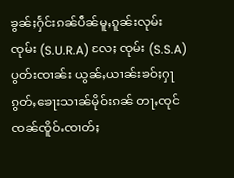ၶွၼ်ႈႁႅင်းၵၼ်ပဵၼ်မူႇၵူၼ်းလုမ်း ၸုမ်း (S.U.R.A) လႄႈ ၸုမ်း (S.S.A) ပွတ်းၸၢၼ်း ယွၼ်ႇယၢၼ်းၶဝ်ႈႁႃ ၵွတ်ႇၶေႃးသၢၼ်မိုဝ်းၵၼ် တႃႇၸုင်ၸၼ်ၸိူဝ်ႉၸၢတ်ႈ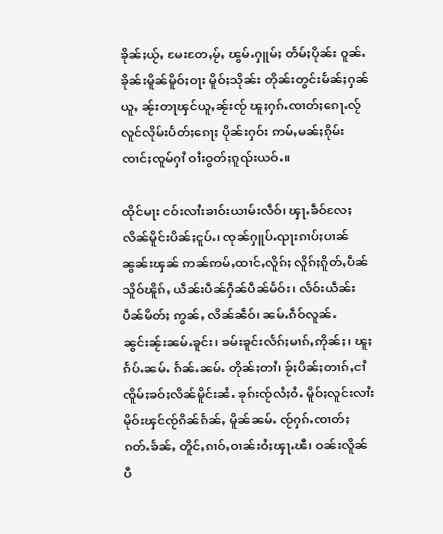ၶိုၼ်ႈယႂ်ႇ မႄးတႄႇမႂ်ႇ ၽွမ်ႉႁူမ်ႈ တႅမ်ႈပိုၼ်း ဝူၼ်ႉၶိုၼ်းမိူၼ်မိူဝ်ႈဝႃး မိူဝ်ႈသိုၼ်း တိုၼ်းတွင်းမႅၼ်ႈႁၼ်ယူႇ ၼႂ်းတႃၾင်ယူႇၼႂ်းၸႂ် ၽူႈႁၵ်ႉၸၢတ်ႈၵေႃႉလႂ်လူင်လိုမ်းပႅတ်ႈၵေႃႈ ပိုၼ်းႁဝ်း ဢမ်ႇမၼ်ႈၵိုမ်း ၸၢင်ႈၸူမ်ႁၢႆ ဝၢႆးဝွတ်ႈၵူၺ်းယဝ်ႉ။

ထိုင်မႃး ငဝ်းလၢႆးၶၢဝ်းယၢမ်းလဵဝ်၊ ၾႃႉၶဵဝ်လႄႈ လိၼ်မိူင်းပိၼ်ႈငူပ်ႉ၊ ၸုၼ်ႁူပ်ႉၺႃးၵၢပ်ႈပၢၼ် ၼွၼ်းၾၼ် ဢၼ်ဢမ်ႇထၢင်ႇလိူၵ်ႈ လိူၵ်ႈၵိူတ်ႇပဵၼ်သိူဝ်ၽိူၵ်ႇ ယဵၼ်းပဵၼ်ႁဵၼ်ပဵၼ်မႅဝ်း၊ လႅဝ်းယဵၼ်းပဵၼ်မိတ်ႈ ဢွၼ်ႇ လိၼ်ၼဵဝ်၊ ၼမ်ႉၵဵဝ်လူၼ်ႉၼွင်းၼႂ်းၼမ်ႉၶူင်း၊ ၶမ်းၶူင်းလႅၵ်ႈမၢၵ်ႇဢိုၼ်ႈ၊ ၽူႈၵႅပ်ႉၼမ်ႉ ၵႅၼ်ႉၼမ်ႉ တိုၼ်ႈတၢႆ၊ ၶႂ်ႈပိၼ်ႈတၢၵ်ႇငၢႆၸိူမ်ႈၶဝ်ႈလိၼ်မိူင်းၼႆႉ ၶုၵ်းၸႂ်လႆႈဝႆႉ မိူဝ်ႈလူင်းလၢႆးမိုဝ်းၾင်ၸႂ်ၵိၼ်ၵႅၼ်ႇ မိူၼ်ၼမ်ႉ ၸႂ်ႁၵ်ႉၸၢတ်ႈ ၵတ်ႉၶႅၼ်ႇ တိူင်ႇၵၢဝ်ႇဝၢၼ်းဝႆႈၾႃႉၽီ၊ ဝၼ်းလိူၼ်ပီ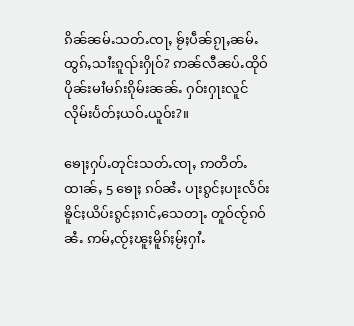ၵိၼ်ၼမ်ႉသတ်ႉၸႃႇ ၶႂ်ႈပဵၼ်ၵႂႃႇၼမ်ႉ ထွၵ်ႇသၢႆးၵူၺ်းႁိုဝ်? ဢၼ်လီၼပ်ႉထိုဝ် ပိုၼ်းမၢႆမၵ်းၵိုမ်းၼၼ်ႉ ႁဝ်းႁႃးလူင်လိုမ်းပႅတ်ႈယဝ်ႉယူဝ်း?။

ၶေႃႈႁပ်ႉတုင်းသတ်ႉၸႃႇ ဢတိတ်ႉထၢၼ်ႇ 5 ၶေႃႈ ၵဝ်ၼႆႉ ပႃးၵွင်ႈပႃးလႅဝ်း ၶိူင်ႈယိပ်းၵွင်ႈၵၢင်ႇသေတႃႉ တူဝ်ၸႂ်ၵဝ်ၼႆႉ ဢမ်ႇၸႂ်ႈၽူႈမိူၵ်ႈမႂ်ႈႁၢႆႉ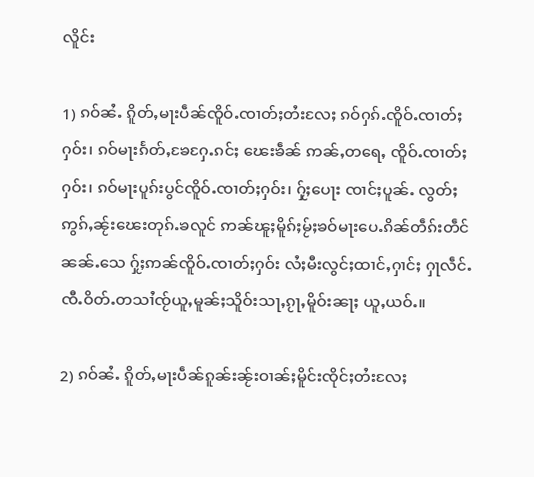လိူင်း

1) ၵဝ်ၼႆႉ ၵိူတ်ႇမႃးပဵၼ်ၸိူဝ်ႉၸၢတ်ႈတႆးလႄႈ ၵဝ်ႁၵ်ႉၸိူဝ်ႉၸၢတ်ႈႁဝ်း၊ ၵဝ်မႃးၵႅတ်ႇၶႄႁႄႉၵင်ႈ ၽေးၶဵၼ် ဢၼ်ႇတရေႇ ၸိူဝ်ႉၸၢတ်ႈႁဝ်း၊ ၵဝ်မႃးပူၵ်းပွင်ၸိူဝ်ႉၸၢတ်ႈႁဝ်း၊ ႁႂ်ႈပေႃး ၸၢင်ႈပူၼ်ႉ လွတ်ႈဢွၵ်ႇၼႂ်းၽေးတုၵ်ႉၶလူင် ဢၼ်ၽူႈမိူၵ်ႈမႂ်ႈၶဝ်မႃးပေႉၵိၼ်တဵၵ်းတဵင်ၼၼ်ႉသေ ႁႂ်ႈဢၼ်ၸိူဝ်ႉၸၢတ်ႈႁဝ်း လႆႈမီးလွင်ႈထၢင်ႇႁၢင်ႈ ႁႃလဵင်ႉၸီႉဝိတ်ႉတသၢႆၸႂ်ယူႇမူၼ်ႈသိူဝ်းသႃႇၵႂႃႇမိူဝ်းၼႃႈ ယူႇယဝ်ႉ။

2) ၵဝ်ၼႆႉ ၵိူတ်ႇမႃးပဵၼ်ၵူၼ်းၼႂ်းဝၢၼ်ႈမိူင်းၸိုင်ႈတႆးလႄႈ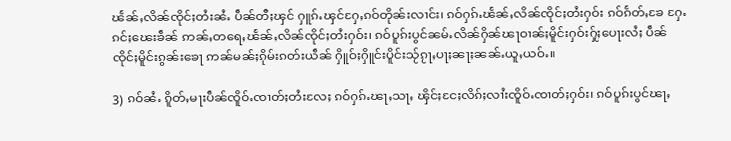ၽႅၼ်ႇလိၼ်ၸိုင်ႈတႆးၼႆႉ ပဵၼ်တီႈၾင် ႁူၵ်ႉၾင်ႁႄႇၵဝ်တိုၼ်းလၢင်း၊ ၵဝ်ႁၵ်ႉၽႅၼ်ႇလိၼ်ၸိုင်ႈတႆးႁဝ်း ၵဝ်ၵႅတ်ႇၶႄ ႁႄႉၵင်ႈၽေးၶဵၼ် ဢၼ်ႇတရေႇၽႅၼ်ႇလိၼ်ၸိုင်ႈတႆးႁဝ်း၊ ၵဝ်ပူၵ်းပွင်ၼမ်ႉလိၼ်ႁိၼ်ၽႃဝၢၼ်ႈမိူင်းႁဝ်းႁႂ်ႈပေႃးလႆႈ ပဵၼ်ၸိုင်ႈမိူင်းၵွၼ်းၶေႃ ဢၼ်မၼ်ႈၵိုမ်းၵတ်းယဵၼ် ႁိူဝ်ႈႁိူင်းပိူင်းသႂ်ၵႂႃႇပႃႈၼႃႈၼၼ်ႉယူႇယဝ်ႉ။

3) ၵဝ်ၼႆႉ ၵိူတ်ႇမႃးပဵၼ်ၸိူဝ်ႉၸၢတ်ႈတႆးလႄႈ ၵဝ်ႁၵ်ႉၽႃႇသႃႇ ၾိင်ႈငႄႈလိၵ်ႈလၢႆးၸိူဝ်ႉၸၢတ်ႈႁဝ်း၊ ၵဝ်ပူၵ်းပွင်ၽႃႇ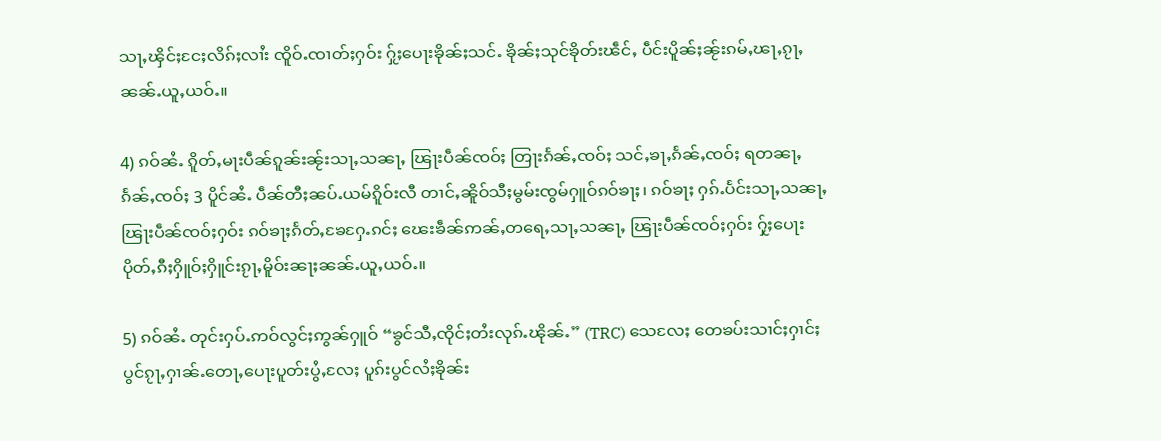သႃႇၾိင်ႈငႄႈလိၵ်ႈလၢႆး ၸိူဝ်ႉၸၢတ်ႈႁဝ်း ႁႂ်ႈပေႃးၶိုၼ်ႈသင်ႉ ၶိုၼ်ႈသုင်ၶိုတ်းၽဵင်ႇ ပဵင်းပိူၼ်ႈၼႂ်းၵမ်ႇၽႃႇၵႂႃႇၼၼ်ႉယူႇယဝ်ႉ။

4) ၵဝ်ၼႆႉ ၵိူတ်ႇမႃးပဵၼ်ၵူၼ်းၼႂ်းသႃႇသၼႃႇ ၽြႃးပဵၼ်ၸဝ်ႈ တြႃးၵႅၼ်ႇၸဝ်ႈ သင်ႇၶႃႇၵႅၼ်ႇၸဝ်ႈ ရတၼႃႇၵႅၼ်ႇၸဝ်ႈ 3 ပိူင်ၼႆႉ ပဵၼ်တီႈၼပ်ႉယမ်ၵိူဝ်းလီ တၢင်ႇၼိူဝ်သီႈမွမ်းၸွမ်ႁူဝ်ၵဝ်ၶႃႈ၊ ၵဝ်ၶႃႈ ႁၵ်ႉပႅင်းသႃႇသၼႃႇၽြႃးပဵၼ်ၸဝ်ႈႁဝ်း ၵဝ်ၶႃႈၵႅတ်ႇၶႄႁႄႉၵင်ႈ ၽေးၶဵၼ်ဢၼ်ႇတရေႇသႃႇသၼႃႇ ၽြႃးပဵၼ်ၸဝ်ႈႁဝ်း ႁႂ်ႈပေႃးပိုတ်ႇၵီႈႁိူဝ်ႈႁိူင်းၵႂႃႇမိူဝ်းၼႃႈၼၼ်ႉယူႇယဝ်ႉ။

5) ၵဝ်ၼႆႉ တုင်းႁပ်ႉဢဝ်လွင်ႈဢွၼ်ႁူဝ် “ၶွင်သီႇၸိုင်ႈတႆးလုၵ်ႉၽိုၼ်ႉ” (TRC) သေလႄႈ တေၶပ်းသၢင်ႈႁၢင်ႈပွင်ၵႂႃႇႁၢၼ်ႉတေႃႇပေႃးပူတ်းပွႆႇလႄႈ ပူၵ်းပွင်လႆႈၶိုၼ်း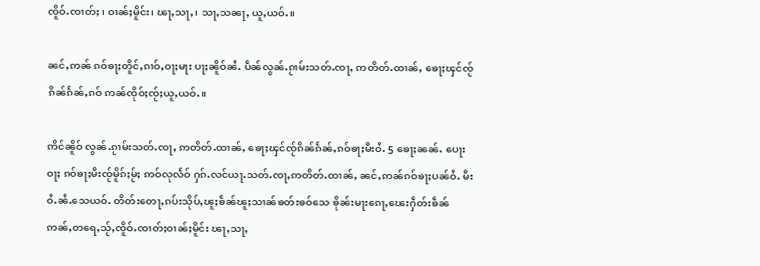ၸိူဝ်ႉၸၢတ်ႈ၊ ဝၢၼ်ႈမိူင်း၊ ၽႃႇသႃႇ၊ သႃႇသၼႃႇ ယူႇယဝ်ႉ။

ၼင်ႇဢၼ် ၵဝ်ၶႃႈတိူင်ႇၵၢဝ်ႇဝႃႈမႃး ပႃႈၼိူဝ်ၼႆႉ ပဵၼ်လွၼ်ႉၵႂၢမ်းသတ်ႉၸႃႇ ဢတိတ်ႉထၢၼ်ႇ ၶေႃႈၾင်ၸႂ် ၵိၼ်ၵႅၼ်ႇၵဝ် ဢၼ်ၸိုဝ်ႈၸႂ်ႈယူႇယဝ်ႉ။

ဢိင်ၼိူဝ် လွၼ်ႉၵႂၢမ်းသတ်ႉၸႃႇ ဢတိတ်ႉထၢၼ်ႇ ၶေႃႈၾင်ၸႂ်ၵိၼ်ၵႅၼ်ႇၵဝ်ၶႃႈမီးဝႆႉ 5 ၶေႃႈၼၼ်ႉ ပေႃးဝႃႈ ၵဝ်ၶႃႈမီးၸႂ်မိူၵ်ႈမႂ်ႈ ဢဝ်လုလႅဝ် ႁၵ်ႉလင်ယႃႉသတ်ႉၸႃႇဢတိတ်ႉထၢၼ်ႇ ၼင်ႇဢၼ်ၵဝ်ၶႃႈပၼ်ဝႆႉ မီးဝႆႉၼႆႉသေယဝ်ႉ တိတ်းတေႃႇၵပ်းသိုပ်ႇၽူႈၶဵၼ်ၽူႈသၢၼ်ၶတ်းၶဝ်သေ ၶိုၼ်းမႃးၵေႃႇၽေးႁဵတ်းၶဵၼ် ဢၼ်ႇတရေႇသႂ်ႇၸိူဝ်ႉၸၢတ်ႈဝၢၼ်ႈမိူင်း ၽႃႇသႃႇ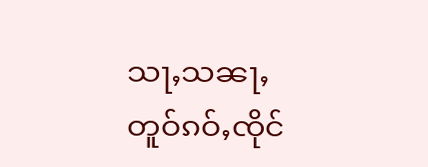သႃႇသၼႃႇတူဝ်ၵဝ်ႇၸိုင်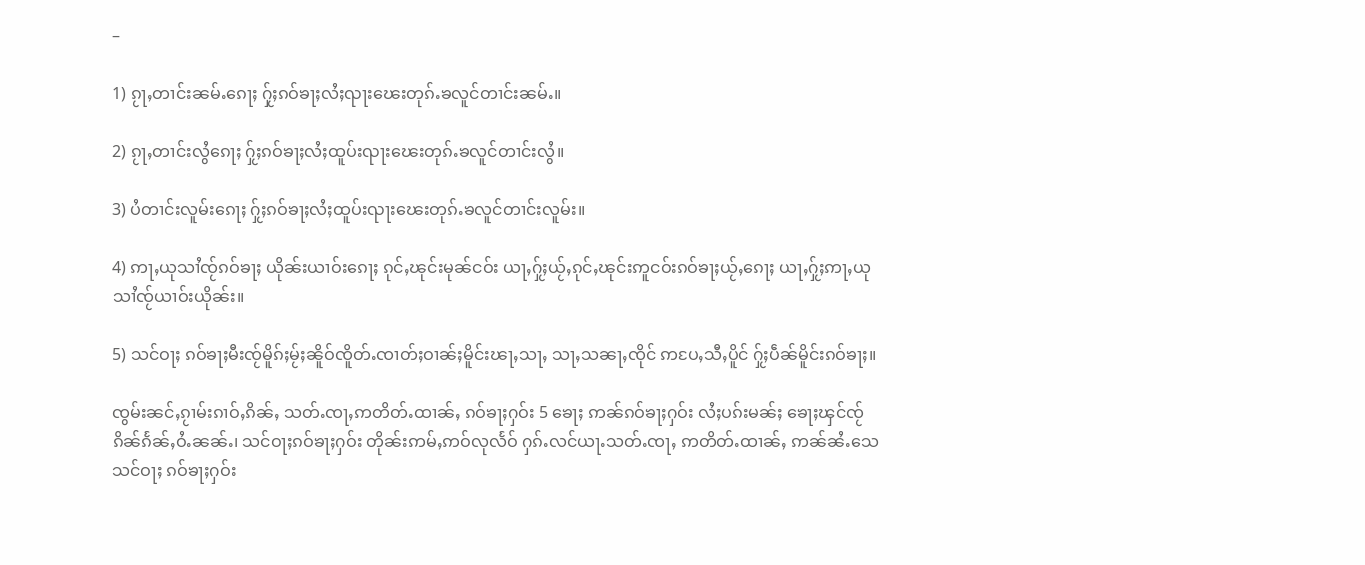–

1) ၵႂႃႇတၢင်းၼမ်ႉၵေႃႈ ႁႂ်ႈၵဝ်ၶႃႈလႆႈၺႃးၽေးတုၵ်ႉၶလူင်တၢင်းၼမ်ႉ။

2) ၵႂႃႇတၢင်းလွႆၵေႃႈ ႁႂ်ႈၵဝ်ၶႃႈလႆႈထူပ်းၺႃးၽေးတုၵ်ႉၶလူင်တၢင်းလွႆ။

3) ပႆတၢင်းလူမ်းၵေႃႈ ႁႂ်ႈၵဝ်ၶႃႈလႆႈထူပ်းၺႃးၽေးတုၵ်ႉၶလူင်တၢင်းလူမ်း။

4) ဢႃႇယုသၢႆၸႂ်ၵဝ်ၶႃႈ ယိုၼ်းယၢဝ်းၵေႃႈ ၵုင်ႇၽုင်းမုၼ်ငဝ်း ယႃႇႁႂ်ႈယႂ်ႇၵုင်ႇၽုင်းဢူငဝ်းၵဝ်ၶႃႈယႂ်ႇၵေႃႈ ယႃႇႁႂ်ႈဢႃႇယုသၢႆၸႂ်ယၢဝ်းယိုၼ်း။

5) သင်ဝႃႈ ၵဝ်ၶႃႈမီးၸႂ်မိူၵ်ႈမႂ်ႈၼိူဝ်ၸိူတ်ႉၸၢတ်ႈဝၢၼ်ႈမိူင်းၽႃႇသႃႇ သႃႇသၼႃႇၸိုင် ဢပႄႇသီႇပိူင် ႁႂ်ႈပဵၼ်မိူင်းၵဝ်ၶႃႈ။

ၸွမ်းၼင်ႇၵႂၢမ်းၵၢဝ်ႇၵိၼ်ႇ သတ်ႉၸႃႇဢတိတ်ႉထၢၼ်ႇ ၵဝ်ၶႃႈႁဝ်း 5 ၶေႃႈ ဢၼ်ၵဝ်ၶႃႈႁဝ်း လႆႈပၵ်းမၼ်ႈ ၶေႃႈၾင်ၸႂ်ၵိၼ်ၵႅၼ်ႇဝႆႉၼၼ်ႉ၊ သင်ဝႃႈၵဝ်ၶႃႈႁဝ်း တိုၼ်းဢမ်ႇဢဝ်လုလႅဝ် ႁၵ်ႉလင်ယႃႉသတ်ႉၸႃႇ ဢတိတ်ႉထၢၼ်ႇ ဢၼ်ၼႆႉသေ သင်ဝႃႈ ၵဝ်ၶႃႈႁဝ်း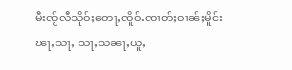မီးၸႂ်လီသိုဝ်ႈတေႃႇၸိူဝ်ႉၸၢတ်ႈဝၢၼ်ႈမိူင်းၽႃႇသႃႇ သႃႇသၼႃႇယူႇ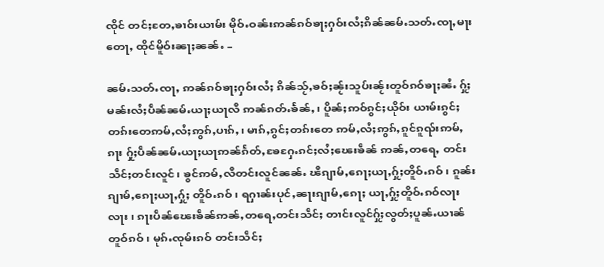ၸိုင် တင်ႈတႄႇၶၢဝ်းယၢမ်း မိုဝ်ႉဝၼ်းဢၼ်ၵဝ်ၶႃႈႁဝ်းလႆႈၵိၼ်ၼမ်ႉသတ်ႉၸႃႇမႃးတေႃႇ ထိုင်မိူဝ်းၼႃႈၼၼ်ႉ –

ၼမ်ႉသတ်ႉၸႃႇ ဢၼ်ၵဝ်ၶႃႈႁဝ်းလႆႈ ၵိၼ်သႂ်ႇၶဝ်ႈၼႂ်းသူပ်းၼႂ်းတူဝ်ၵဝ်ၶႃႈၼႆႉ ႁႂ်ႈမၼ်းလႆႈပဵၼ်ၼမ်ႉယႃႈယႃလီ ဢၼ်ၵတ်ႉၶႅၼ်ႇ၊ ပိူၼ်ႈဢဝ်ၵွင်ႈယိုဝ်း ယၢမ်းၵွင်ႈတၵ်းတေဢမ်ႇလႆႈဢွၵ်ႇပၢၵ်ႇ၊ မၢၵ်ႇၵွင်ႈတၵ်းတေ ဢမ်ႇလႆႈဢွၵ်ႇၵူင်ၵူၺ်းဢမ်ႇၵႃး ႁႂ်ႈပဵၼ်ၼမ်ႉယႃႈယႃဢၼ်ၵႅတ်ႇၶႄႁႄႉၵင်ႈလႆႈၽေးၶဵၼ် ဢၼ်ႇတရေႇ တင်းသဵင်ႈတင်းလူင်၊ ၶွင်ဢမ်ႇလီတင်းလူင်ၼၼ်ႉ ၽီၵျၢမ်ႇၵေႃႈယႃႇႁႂ်ႈတိူဝ်ႉၵဝ်၊ ၵူၼ်းၵျၢမ်ႇၵေႃႈယႃႇႁႂ်ႈ တိူဝ်ႉၵဝ်၊ ရႁၢၼ်းပုင်ႇၼႃးၵျၢမ်ႇၵေႃႈ ယႃႇႁႂ်ႈတိူဝ်ႉၵဝ်လႃးလႃး၊ ၵႃးပဵၼ်ၽေးၶဵၼ်ဢၼ်ႇတရေႇတင်းသဵင်ႈ တၢင်းလူင်ႁႂ်ႈလွတ်ႈပူၼ်ႉယၢၼ်တူဝ်ၵဝ်၊ မုၵ်ႉၸုမ်းၵဝ် တင်းသဵင်ႈ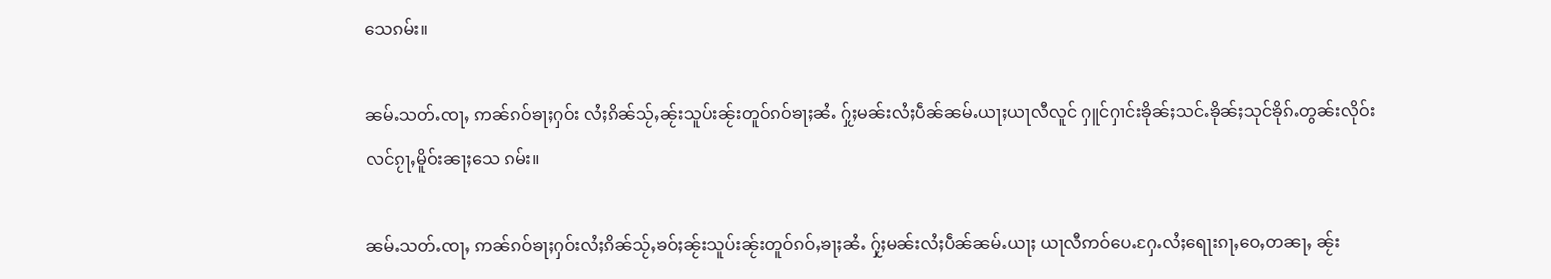သေၵမ်း။

ၼမ်ႉသတ်ႉၸႃႇ ဢၼ်ၵဝ်ၶႃႈႁဝ်း လႆႈၵိၼ်သႂ်ႇၼႂ်းသူပ်းၼႂ်းတူဝ်ၵဝ်ၶႃႈၼႆႉ ႁႂ်ႈမၼ်းလႆႈပဵၼ်ၼမ်ႉယႃႈယႃလီလူင် ႁူင်ႁၢင်းၶိုၼ်ႈသင်ႉၶိုၼ်ႈသုင်ၶိုၵ်ႉတွၼ်းလိုဝ်းလင်ၵႂႃႇမိူဝ်းၼႃႈသေ ၵမ်း။

ၼမ်ႉသတ်ႉၸႃႇ ဢၼ်ၵဝ်ၶႃႈႁဝ်းလႆႈၵိၼ်သႂ်ႇၶဝ်ႈၼႂ်းသူပ်းၼႂ်းတူဝ်ၵဝ်ႇၶႃႈၼႆႉ ႁႂ်ႈမၼ်းလႆႈပဵၼ်ၼမ်ႉယႃႈ ယႃလီဢဝ်ပေႉႁႄႉလႆႈရေႃးၵႃႇဝေႇတၼႃႇ ၼႂ်း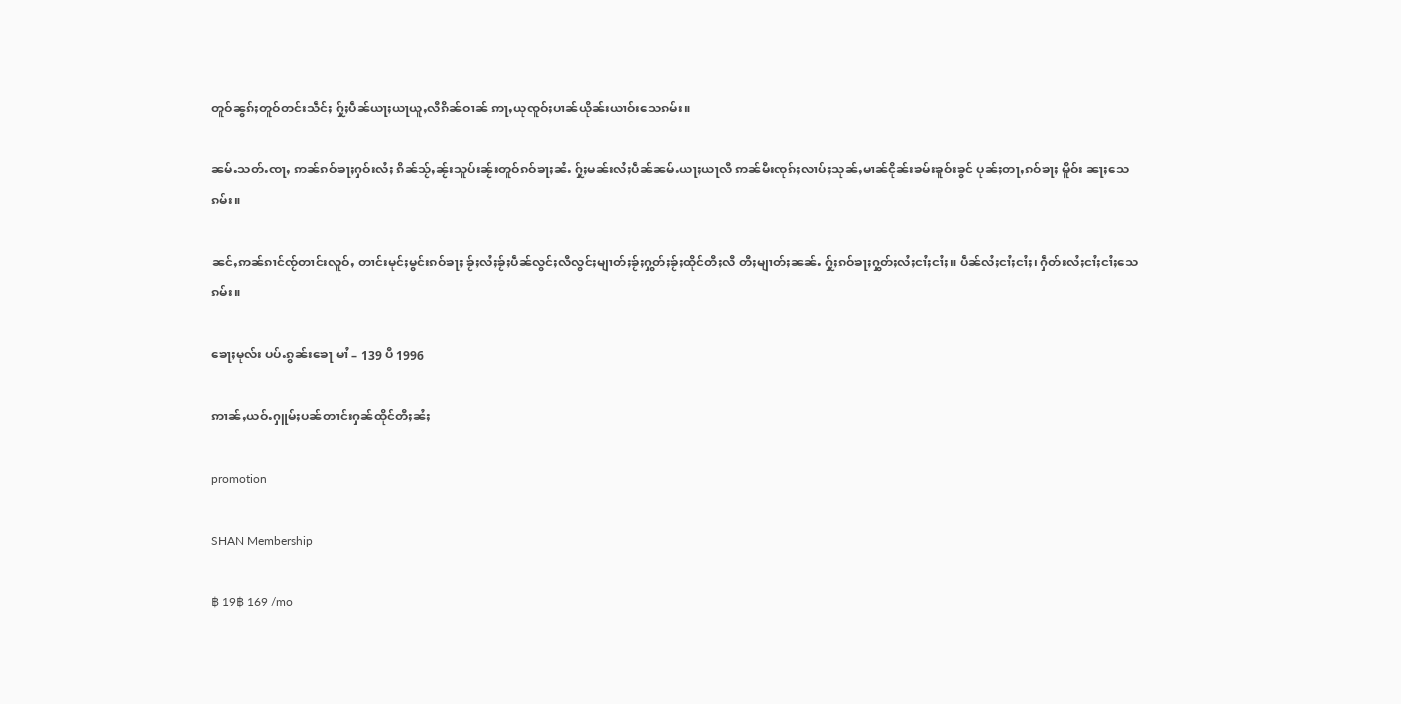တူဝ်ၼွၵ်ႈတူဝ်တင်းသဵင်ႈ ႁႂ်ႈပဵၼ်ယႃႈယႃယူႇလီၵိၼ်ဝၢၼ် ဢႃႇယုၸူဝ်ႈပၢၼ်ယိုၼ်းယၢဝ်းသေၵမ်း။

ၼမ်ႉသတ်ႉၸႃႇ ဢၼ်ၵဝ်ၶႃႈႁဝ်းလႆႈ ၵိၼ်သႂ်ႇၼႂ်းသူပ်းၼႂ်းတူဝ်ၵဝ်ၶႃႈၼႆႉ ႁႂ်ႈမၼ်းလႆႈပဵၼ်ၼမ်ႉယႃႈယႃလီ ဢၼ်မီးၸုၵ်ႈလၢပ်ႈသုၼ်ႇမၢၼ်ငိုၼ်းၶမ်းၶူဝ်းၶွင် ပုၼ်ႈတႃႇၵဝ်ၶႃႈ မိူဝ်း ၼႃႈသေၵမ်း။

ၼင်ႇဢၼ်ၵၢင်ၸႂ်တၢင်းလူဝ်ႇ တၢင်းမုင်ႈမွင်းၵဝ်ၶႃႈ ၶႂ်ႈလႆႈၶႂ်ႈပဵၼ်လွင်ႈလီလွင်ႈမျၢတ်ႈၶႂ်ႈႁွတ်ႈၶႂ်ႈထိုင်တီႈလီ တီႈမျၢတ်ႈၼၼ်ႉ ႁႂ်ႈၵဝ်ၶႃႈႁွတ်ႈလႆႈငၢႆႈငၢႆႈ။ ပဵၼ်လႆႈငၢႆႈငၢႆႈ၊ ႁဵတ်းလႆႈငၢႆႈငၢႆႈသေၵမ်း။

ၶေႃႈမုလ်း ပပ်ႉၵွၼ်းၶေႃ မၢႆ – 139 ပီ 1996

ဢၢၼ်ႇယဝ်ႉႁူမ်ႈပၼ်တၢင်းႁၼ်ထိုင်တီႈၼႆႈ

promotion

SHAN Membership

฿ 19฿ 169 /mo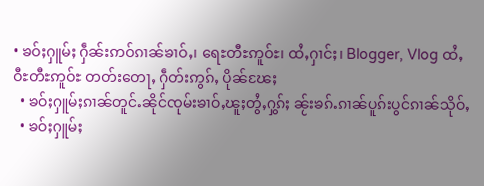• ၶဝ်ႈႁူမ်ႈ ႁဵၼ်းဢဝ်ၵၢၼ်ၶၢဝ်ႇ၊ ရေႊတီႊဢူဝ်ႊ၊ ထႆႇႁၢင်ႈ၊ Blogger, Vlog ထႆႇဝီႊတီႊဢူဝ်ႊ တတ်းတေႃႇ ႁဵတ်းဢွၵ်ႇ ပိုၼ်ၽႄႈ
  • ၶဝ်ႈႁူမ်ႈၵၢၼ်တူင်ႉၼိုင်ၸုမ်းၶၢဝ်ႇၽူႈတွႆႇႁွၵ်ႈ ၼႂ်းၶၵ်ႉၵၢၼ်ပူၵ်းပွင်ၵၢၼ်သိုဝ်ႇ
  • ၶဝ်ႈႁူမ်ႈ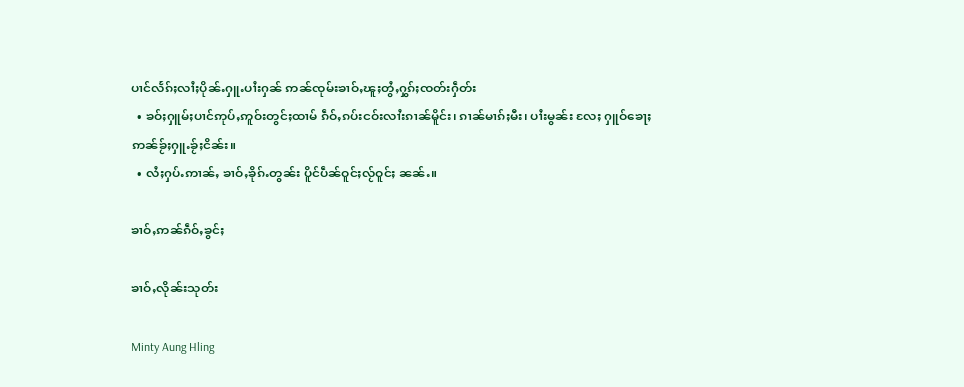ပၢင်လႅၵ်ႈလၢႆႈပိုၼ်ႉႁူႉပၢႆးႁၼ် ဢၼ်ၸုမ်းၶၢဝ်ႇၽူႈတွႆႇႁွၵ်ႈၸတ်းႁဵတ်း
  • ၶဝ်ႈႁူမ်ႈပၢင်ဢုပ်ႇဢူဝ်းတွင်ႈထၢမ် ၵဵဝ်ႇၵပ်းငဝ်းလၢႆးၵၢၼ်မိူင်း၊ ၵၢၼ်မၢၵ်ႈမီး၊ ပၢႆးမွၼ်း လႄႈ ႁူဝ်ၶေႃႈ ဢၼ်ၶႂ်ႈႁူႉၶႂ်ႈငိၼ်း။
  • လႆႈႁပ်ႉဢၢၼ်ႇ ၶၢဝ်ႇၶိုၵ်ႉတွၼ်း ပိူင်ပဵၼ်ဝူင်ႈလႂ်ဝူင်ႈ ၼၼ်ႉ။

ၶၢဝ်ႇဢၼ်ၵဵဝ်ႇၶွင်ႈ

ၶၢဝ်ႇလိုၼ်းသုတ်း

Minty Aung Hling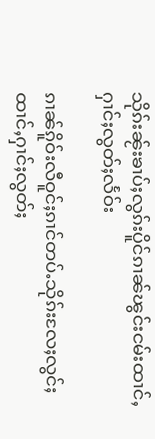သိုၵ်းၼႂ်းၶၢပ်ႈလွၵ်းပိူင်ၵၢၼ်ၽွင်းငမ်းထၢင်ႇႁၢင်ႈလွတ်ႈလႅဝ်း

ၵၢၼ်ၵိူဝ်းလီဝူင်ႈၵၢင်တပ်ႉသိုၵ်းလႄႈလွင်ႈထၢင်ႇႁၢင်ႈလွတ်ႈ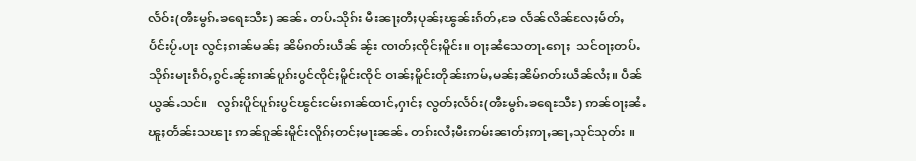လႅဝ်း(ၻီႊမွၵ်ႉၶရေႊသီႊ) ၼၼ်ႉ တပ်ႉသိုၵ်း မီးၼႃႈတီႈပုၼ်ႈၽွၼ်းၵႅတ်ႇၶႄ လႅၼ်လိၼ်လႄႈမႅတ်ႇပႅင်းပႂ်ႉပႃး လွင်ႈၵၢၼ်မၼ်ႈ ၼိမ်ၵတ်းယဵၼ် ၼႂ်း ၸၢတ်ႈၸိုင်ႈမိူင်း။ ဝႃႈၼႆသေတႃႉၵေႃႈ  သင်ဝႃႈတပ်ႉသိုၵ်းမႃးၵဵဝ်ႇၵွင်ႉၼႂ်းၵၢၼ်ပူၵ်းပွင်ၸိုင်ႈမိူင်းၸိုင် ဝၢၼ်ႈမိူင်းတိုၼ်းဢမ်ႇမၼ်ႈၼိမ်ၵတ်းယဵၼ်လႆႈ။ ပဵၼ်ယွၼ်ႉသင်။   လွၵ်းပိူင်ပူၵ်းပွင်ၽွင်းငမ်းၵၢၼ်ထၢင်ႇႁၢင်ႈ လွတ်ႈလႅဝ်း(ၻီႊမွၵ်ႉၶရေႊသီႊ) ဢၼ်ဝႃႈၼႆႉ    ၽူႈတႅၼ်းသၽႃး ဢၼ်ၵူၼ်းမိူင်းလိူၵ်ႈတင်ႈမႃးၼၼ်ႉ တၵ်းလႆႈမီးဢမ်းၼၢတ်ႈဢႃႇၼႃႇသုင်သုတ်း ။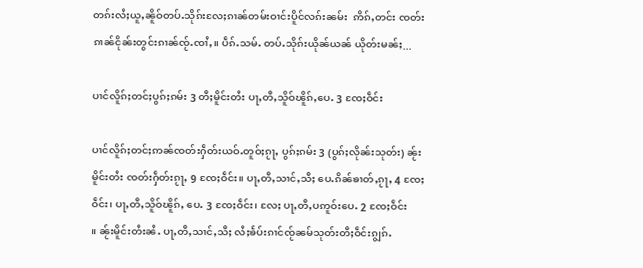တၵ်းလႆႈယူႇၼိူဝ်တပ်ႉသိုၵ်းလႄႈၵၢၼ်တမ်းဝၢင်းပိူင်လၵ်းၼမ်း  ဢိၵ်ႇတင်း ၸတ်းၵၢၼ်ငိုၼ်းတွင်းၵၢၼ်ၸႂ်ႉၸၢႆႇ။ ပဵၵ်ႉသမ်ႉ တပ်ႉသိုၵ်းယိုၼ်ယၼ် ယိုတ်းမၼ်ႈ...

ပၢင်လိူၵ်ႈတင်ႈပွၵ်ႈၵမ်း 3 တီႈမိူင်းတႆး ပႃႇတီႇသိူဝ်ၽိူၵ်ႇပေႉ 3 ၸႄႈဝဵင်း

ပၢင်လိူၵ်ႈတင်ႈဢၼ်ၸတ်းႁဵတ်းယဝ်ႉတူဝ်ႈၵႂႃႇ ပွၵ်ႈၵမ်း 3 (ပွၵ်ႈလိုၼ်းသုတ်း) ၼႂ်းမိူင်းတႆး ၸတ်းႁဵတ်းၵႂႃႇ 9 ၸႄႈဝဵင်း။ ပႃႇတီႇသၢင်ႇသီႈ ပေႉၵိၼ်ၶၢတ်ႇၵႂႃႇ 4 ၸႄႈဝဵင်း၊ ပႃႇတီႇသိူဝ်ၽိူၵ်ႇ ပေႉ 3 ၸႄႈဝဵင်း၊ လႄႈ ပႃႇတီႇပဢူဝ်းပေႉ 2 ၸႄႈဝဵင်း ။ ၼႂ်းမိူင်းတႆးၼႆႉ ပႃႇတီႇသၢင်ႇသီႈ လႆႈၶႅပ်းၵၢင်ၸႂ်ၼမ်သုတ်းတီႈဝဵင်းၵျွၵ်ႉ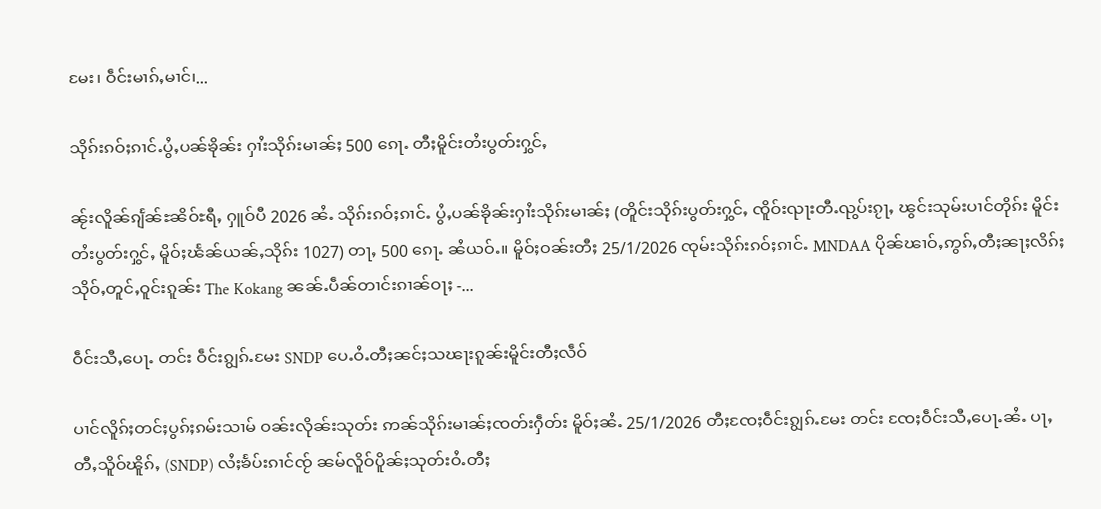မႄး၊ ဝဵင်းမၢၵ်ႇမၢင်၊...

သိုၵ်းၵဝ်ႈၵၢင်ႉပွႆႇပၼ်ၶိုၼ်း ႁၢႆးသိုၵ်းမၢၼ်ႈ 500 ၵေႃႉ တီႈမိူင်းတႆးပွတ်းႁွင်ႇ

ၼႂ်းလိူၼ်ၵျႅၼ်ႊၼိဝ်ႊရီႇ ႁူဝ်ပီ 2026 ၼႆႉ သိုၵ်းၵဝ်ႈၵၢင်ႉ ပွႆႇပၼ်ၶိုၼ်းႁၢႆးသိုၵ်းမၢၼ်ႈ (တိူင်းသိုၵ်းပွတ်းႁွင်ႇ ၸိူဝ်းၺႃးတီႉၺွပ်းၵႂႃႇ ၽွင်းသုမ်းပၢင်တိုၵ်း မိူင်းတႆးပွတ်းႁွင်ႇ မိူဝ်ႈၽႅၼ်ယၼ်ႇသိုၵ်း 1027) တႃႇ 500 ၵေႃႉ ၼႆယဝ်ႉ။ မိူဝ်ႈဝၼ်းတီႈ 25/1/2026 ၸုမ်းသိုၵ်းၵဝ်ႈၵၢင်ႉ MNDAA ပိုၼ်ၽၢဝ်ႇဢွၵ်ႇတီႈၼႃႈလိၵ်ႈသိုဝ်ႇတူင်ႇဝူင်းၵူၼ်း The Kokang ၼၼ်ႉပဵၼ်တၢင်းၵၢၼ်ဝႃႈ -...

ဝဵင်းသီႇပေႃႉ တင်း ဝဵင်းၵျွၵ်ႉမႄး SNDP ပေႉဝႆႉတီႈၼင်ႈသၽႃးၵူၼ်းမိူင်းတီႈလဵဝ်

ပၢင်လိူၵ်ႈတင်ႈပွၵ်ႈၵမ်းသၢမ် ဝၼ်းလိုၼ်းသုတ်း ဢၼ်သိုၵ်းမၢၼ်ႈၸတ်းႁဵတ်း မိူဝ်ႈၼႆႉ 25/1/2026 တီႈၸႄႈဝဵင်းၵျွၵ်ႉမႄး တင်း ၸႄႈဝဵင်းသီႇပေႃႉၼႆႉ ပႃႇတီႇသိူဝ်ၽိူၵ်ႇ (SNDP) လႆႈၶႅပ်းၵၢင်ၸႂ် ၼမ်လိူဝ်ပိူၼ်ႈသုတ်းဝႆႉတီႈ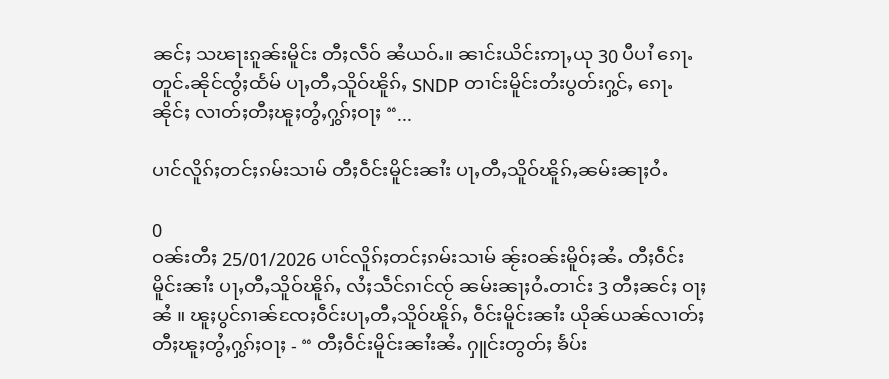ၼင်ႈ သၽႃးၵူၼ်းမိူင်း တီႈလဵဝ် ၼႆယဝ်ႉ။ ၼၢင်းယိင်းဢႃႇယု 30 ပီပၢႆ ၵေႃႉတူင်ႉၼိုင်ၸွႆႈထႅမ် ပႃႇတီႇသိူဝ်ၽိူၵ်ႇ SNDP တၢင်းမိူင်းတႆးပွတ်းႁွင်ႇ ၵေႃႉၼိုင်ႈ လၢတ်ႈတီႈၽူႈတွႆႇႁွၵ်ႈဝႃႈ “...

ပၢင်လိူၵ်ႈတင်ႈၵမ်းသၢမ် တီႈဝဵင်းမိူင်းၼၢႆး ပႃႇတီႇသိူဝ်ၽိူၵ်ႇၼမ်းၼႃႈဝႆႉ

0
ဝၼ်းတီႈ 25/01/2026 ပၢင်လိူၵ်ႈတင်ႈၵမ်းသၢမ် ၼႂ်းဝၼ်းမိူဝ်ႈၼႆႉ တီႈဝဵင်းမိူင်းၼၢႆး ပႃႇတီႇသိူဝ်ၽိူၵ်ႇ လႆႈသဵင်ၵၢင်ၸႂ် ၼမ်းၼႃႈဝႆႉတၢင်း 3 တီႈၼင်ႈ ဝႃႈၼႆ ။ ၽူႈပွင်ၵၢၼ်ၸႄႈဝဵင်းပႃႇတီႇသိူဝ်ၽိူၵ်ႇ ဝဵင်းမိူင်းၼၢႆး ယိုၼ်ယၼ်လၢတ်ႈတီႈၽူႈတွႆႇႁွၵ်ႈဝႃႈ - “ တီႈဝဵင်းမိူင်းၼၢႆးၼႆႉ ႁူင်းတွတ်ႈ ၶႅပ်း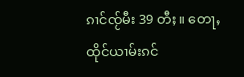ၵၢင်ၸႂ်မီး 39 တီႈ။ တေႃႇထိုင်ယၢမ်းၵင်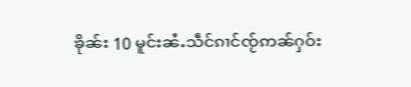ၶိုၼ်း 10 မူင်းၼႆႉသဵင်ၵၢင်ၸႂ်ဢၼ်ႁဝ်း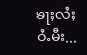ၶႃႈလႆႈဝႆႉမီး...